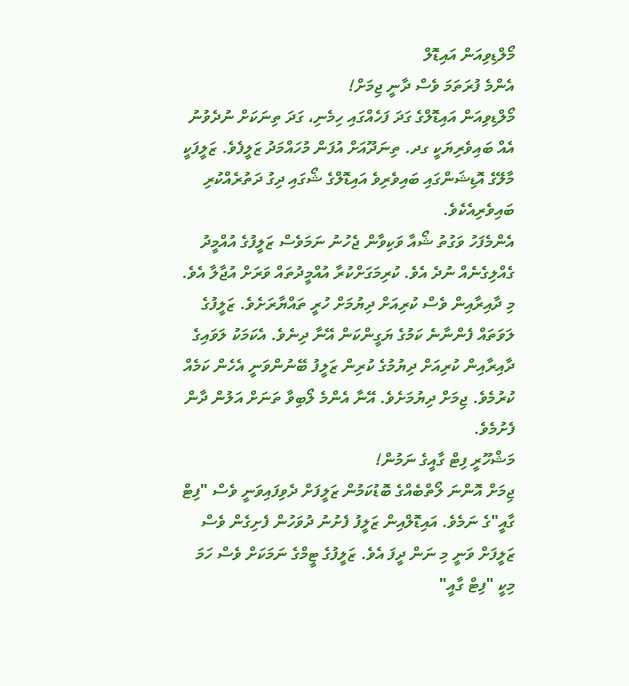މޯލްޑިވިއަން އައިޑޮލް
އެންމެ ފުރަތަމަ ވެސް ދާނީ ޖިމަށް!
މޯލްޑިވިއަން އައިޑޮލްގެ ގަދަ ފަހެއްގައި ހިމެނި، ގަދަ ތިނަކަށް ނުދެވުނު އެއް ބައިވެރިޔަކީ ގދ. ތިނަދޫއަށް އުފަން މުހައްމަދު ޒަލީފެވެ. ޒަލީފަކީ މާލޭގެ އޮޑިޝަންގައި ބައިވެރިވެ އައިޑޮލްގެ ޝޯގައި ދިގު ދަތުރެއްކުރި ބައިވެރިއެކެވެ.
އެންމެފަހު ވަގުތު ޝޯއާ ވަކިވާން ޖެހުނު ނަމަވެސް ޒަލީފުގެ އުއްމީދު ގެއްލިގެނެއް ނުދެ އެވެ. ކުރިމަގަށްކުރާ އުއްމީދުތައް ވަރަށް އުޖާލާ އެވެ. މި ދާއިރާއިން ވެސް ކުރިއަށް ދިޔުމަށް ހުރީ ތައްޔާރަށެވެ. ޒަލީފުގެ ލަވަތައް ފެންނާނެ ކަމުގެ ޔަގީންކަން އޭނާ ދިނެވެ. އެކަމަކު ލަވައިގެ ދާއިރާއިން ކުރިއަށް ދިޔުމުގެ ކުރިން ޒަލީފު ބޭނުންވަނީ އެހެން ކަމެއް ކުރުމެވެ. ޖިމަށް ދިޔުމަށެވެ. އޭނާ އެންމެ ލޯބިވާ ތަނަށް އަލުން ދާން ފެށުމެވެ.
މަޝްހޫރީ ފިޓް ގާއީގެ ނަމުން!
ޖިމަށް އޮންނަ ލޯތްބެއްގެ ބޮޑުކަމުން ޒަލީފަށް ދެވިފައިވަނީ ވެސް "ފިޓް ގާއީ"ގެ ނަމެވެ. އައިޑޮލްއިން ޒަލީފު ފެށުނު ދުވަހުން ފެށިގެން ވެސް ޒަލީފަށް ވަނީ މި ނަން ދީފަ އެވެ. ޒަލީފުގެ ޓީމްގެ ނަމަކަށް ވެސް ހަމަ މިކީ "ފިޓް ގާއީ"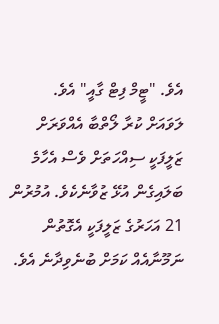އެވެ. "ޓީމް ފިޓް ގާއީ" އެވެ.
ލަވައަށް ކުރާ ލޯތްބާ އެއްވަރަށް ޒަލީފަކީ ސިއްހަތަށް ވެސް އެހާމެ ބަލައިގެން އުޅޭ ޒުވާނެކެވެ. އުމުރުން 21 އަހަރުގެ ޒަލީފަކީ އެގޮތުން ނަމޫނާއެއް ކަމަށް ބުނެވިދާނެ އެވެ.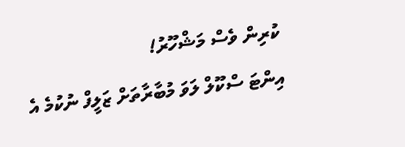ކުރިން ވެސް މަޝްހޫރު!
އިންޓަ ސްކޫލް ލަވަ މުބާރާތަށް ޒަލީފް ނުކުމެ އެ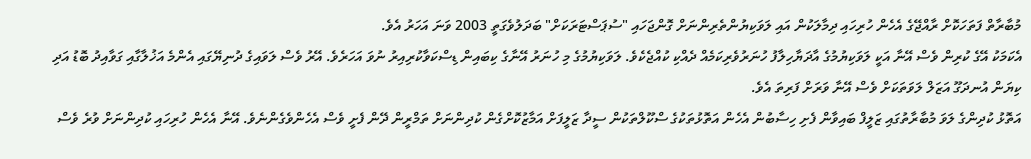މުބާރާތް ފަތަހަކޮށް ރާއްޖޭގެ އެހެން ހުރިހައި ދިމާލަކުން އައި ލަވަކިޔުންތެރިންނަށް ގޮންޖަހައި "ސުޕަސްޓަރަކަށް" ބަދަލުވެގަތީ 2003 ވަނަ އަހަރު އެވެ.
އެކަމަކު އޭގެ ކުރިން ވެސް އޭނާ އަކީ ލަވަކިޔުމުގެ އާދަޔާހިލާފު ހުނަރުވެރިކަމެއް ދެއްކި ކުއްޖެކެވެ. ލަވަކިޔުމުގެ މި ހުނަރު އޭނާގެ ކިބައިން ޑިސްކަވާކުރިއިރު ނުވަ އަހަރެވެ. އޭރު ވެސް ލަވައިގެ ދުނިޔޭގައި އެންމެ އަޚުލާގާއި ގަވާއިދު ބޮޑު އަދި ކިޔަން އުނދަގޫ އަޒަލް ލަވަތަކަށް ވެސް އޭނާ ވަރަށް ފަރިތަ އެވެ.
އަތޮޅު ކުދިންގެ ލަވަ މުބާރާތުގައި ޒަލީފް ބައިވާން ފެށި ހިސާބުން އެހެން އަތޮޅުތަކުގެ ސްކޫލްތަކުން ސީދާ ޒަލީފަށް އަމާޒުކޮށްގެން ކުދިންނަށް ތަމްރީން ދޭން ފެށީ ވެސް އެހެންވެގެންނެވެ. އޭނާ އެހެން ހުރިހައި ކުދިންނަށް ވުރެ ވެސް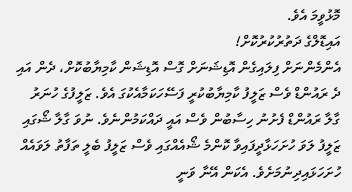މޮޅުވީމަ އެވެ.
އައިޑޮލްގެ ދަތުރުކުރުކޮށް!
އެންމެންނަށް ފިލައިގެން އޮޑިޝަނަށް ގޮސް އޮޑިޝަން ކާމިޔާބުކޮށް، ދެން އައި ދެ ރައުންޑް ވެސް ޒަލީފު ކާމިޔާބުކުރީ ފަސޭހަކަމާއެކުގަ އެވެ. ޒަލީފުގެ ހުނަރު ގާލާ ރައުންޑް ފެށުނު ހިސާބުން ވެސް އައީ ދައްކަމުންނެވެ. ނުވަ ގާލާ ޝޯގައި ޒަލީފު ލަވަ ހުށަހަޅާދީފައިވާ ކޮންމެ ޝޯއެއްގައި ވެސް ޒަލީފު ބެލީ ތަފާތު ލަވައެއް ހުށަހަޅައިދިނުމަށެވެ. އެކަން އޭނާ ވަނީ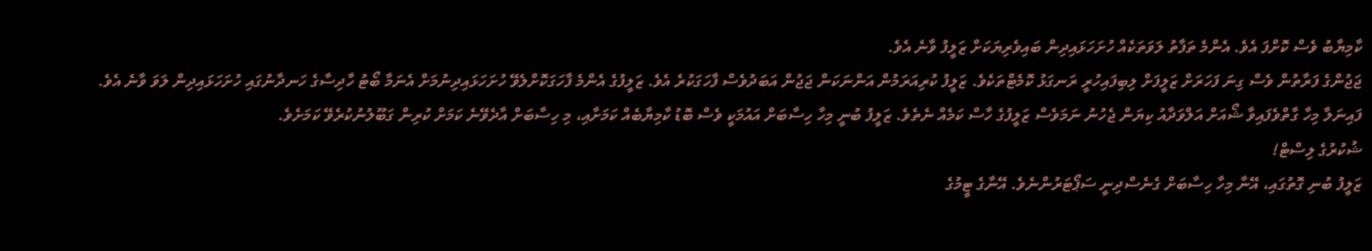ކާމިޔާބު ވެސް ކޮށްފަ އެވެ. އެންމެ ތަފާތު ލަވަތަކެއް ހުށަހަޅައިދިން ބައިވެރިޔަކަށް ޒަލީފު ވާނެ އެވެ.
ޖަޖުންގެ ފަރާތުން ވެސް ގިނަ ފަހަރަށް ޒަލީފަށް ލިބިފައިހުރީ ރަނގަޅު ކޮމެޓްތަކެވެ. ޒަލީފު ކުރިއަރަމުން އަންނަކަން ޖަޖުން އަބަދުވެސް ފާހަގަކުރެ އެވެ. ޒަލީފުގެ އެންމެ ފާހަގަކޮށްލެވޭ ހުށަހަޅައިދިނުމަށް އެނަމާ ބޯޓު ހާދިސާގެ ހަނދާނުގައި ހުށަހަޅައިދިން ލަވަ ވާނެ އެވެ.
ފައިނަލާ މިހާ ގާތްވެފައިވާ ޝޯއަށް އަލްވަދާއު ކިޔަން ޖެހުނު ނަމަވެސް ޒަލީފުގެ ހާސް ކަމެއް ނެތެވެ. ޒަލީފު ބުނީ މިހާ ހިސާބަށް އައުމަކީ ވެސް ބޮޑު ކާމިޔާބެއް ކަމަށާއި، މި ހިސާބަށް އާދެވޭނެ ކަމަށް ކުރިން ގަބޫލުނުކުރެވޭ ކަމަށެވެ.
ޝުކުރުގެ ލިސްޓް!
ޒަލީފު ބުނި ގޮތުގައި، އޭނާ މިހާ ހިސާބަށް ގެނެސްދިނީ ސަޕޯޓަރުންނެވެ. އޭނާގެ ޓީމުގެ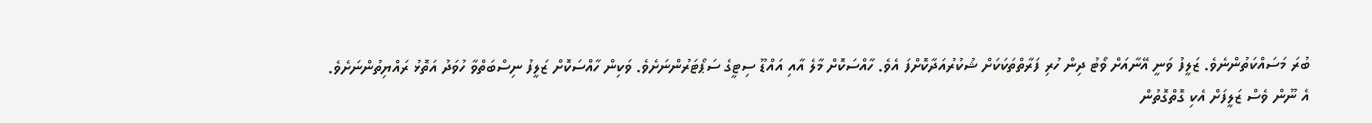ބުރަ މަސައްކަތުންނެވެ. ޒަލީފު ވަނީ އޭނާއަށް ވޯޓު ދިން ހުރި ފަރާތްތަކަކަށް ޝުކުރުއަދާކޮށްފަ އެވެ. ހާއްސަކޮށް މާލެ އާއި އައްޑޫ ސިޓީގެ ސަޕޯޓަރުންނަށެވެ. ވަކިން ހާއްސަކޮށް ޒަލީފު ނިސްބަތްވާ ހުވަދު އަތޮޅު ރައްޔިތުންނަށެވެ.
އެ ނޫން ވެސް ޒަލީފަށް އެކި ގޮތްގޮތުން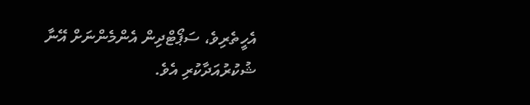އެހީތެރިވެ، ސަޕޯޓްދިން އެންމެންނަށް އޭނާ ޝުކުރުއަދާކުރި އެވެ.